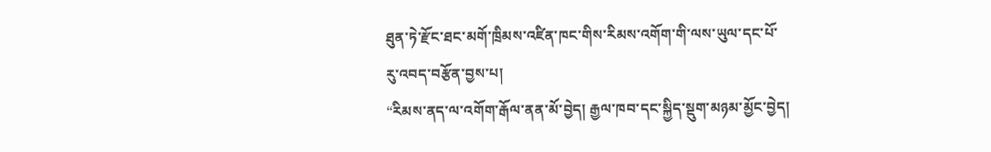ཐུན་ཏེ་རྫོང་ཐང་མགོ་ཁྲིམས་འཛིན་ཁང་གིས་རིམས་འགོག་གི་ལས་ཡུལ་དང་པོ་རུ་འབད་བརྩོན་བྱས་པ།
“རིམས་ནད་ལ་འགོག་རྒོལ་ནན་མོ་བྱེད། རྒྱལ་ཁབ་དང་སྐྱིད་སྡུག་མཉམ་མྱོང་བྱེད།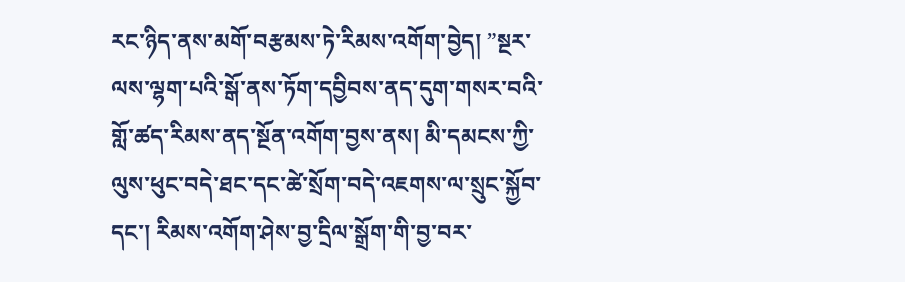རང་ཉིད་ནས་མགོ་བརྩམས་ཏེ་རིམས་འགོག་བྱེད། ”སྔར་ལས་ལྷག་པའི་སྒོ་ནས་ཏོག་དབྱིབས་ནད་དུག་གསར་བའི་གློ་ཚད་རིམས་ནད་སྔོན་འགོག་བྱས་ནས། མི་དམངས་ཀྱི་ལུས་ཕུང་བདེ་ཐང་དང་ཚེ་སྲོག་བདེ་འཇགས་ལ་སྲུང་སྐྱོབ་དང་། རིམས་འགོག་ཤེས་བྱ་དྲིལ་སྒྲོག་གི་བྱ་བར་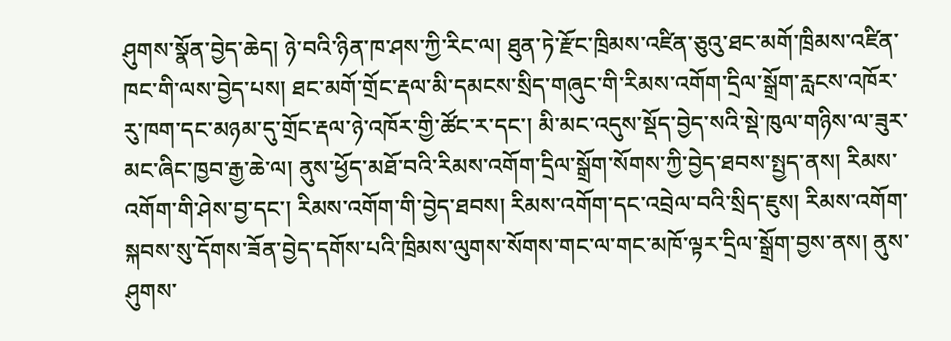ཤུགས་སྣོན་བྱེད་ཆེད། ཉེ་བའི་ཉིན་ཁ་ཤས་ཀྱི་རིང་ལ། ཐུན་ཏེ་རྫོང་ཁྲིམས་འཛིན་ཅུའུ་ཐང་མགོ་ཁྲིམས་འཛིན་ཁང་གི་ལས་བྱེད་པས། ཐང་མགོ་གྲོང་རྡལ་མི་དམངས་སྲིད་གཞུང་གི་རིམས་འགོག་དྲིལ་སྒྲོག་རླངས་འཁོར་རུ་ཁག་དང་མཉམ་དུ་གྲོང་རྡལ་ཉེ་འཁོར་གྱི་ཚོང་ར་དང་། མི་མང་འདུས་སྡོད་བྱེད་སའི་སྡེ་ཁུལ་གཉིས་ལ་ཟུར་མང་ཞིང་ཁྱབ་རྒྱ་ཆེ་ལ། ནུས་ཕྱོད་མཐོ་བའི་རིམས་འགོག་དྲིལ་སྒྲོག་སོགས་ཀྱི་བྱེད་ཐབས་སྤྱད་ནས། རིམས་འགོག་གི་ཤེས་བྱ་དང་། རིམས་འགོག་གི་བྱེད་ཐབས། རིམས་འགོག་དང་འབྲེལ་བའི་སྲིད་ཇུས། རིམས་འགོག་སྐབས་སུ་དོགས་ཟོན་བྱེད་དགོས་པའི་ཁྲིམས་ལུགས་སོགས་གང་ལ་གང་མཁོ་ལྟར་དྲིལ་སྒྲོག་བྱས་ནས། ནུས་ཤུགས་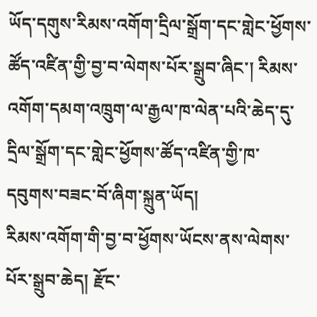ཡོད་དགུས་རིམས་འགོག་དྲིལ་སྒྲོག་དང་གླེང་ཕྱོགས་ཚོད་འཛིན་གྱི་བྱ་བ་ལེགས་པོར་སྒྲུབ་ཞིང་། རིམས་འགོག་དམག་འཁྲུག་ལ་རྒྱལ་ཁ་ལེན་པའི་ཆེད་དུ་དྲིལ་སྒྲོག་དང་གླེང་ཕྱོགས་ཚོད་འཛིན་གྱི་ཁ་དབུགས་བཟང་བོ་ཞིག་སྐྲུན་ཡོད།
རིམས་འགོག་གི་བྱ་བ་ཕྱོགས་ཡོངས་ནས་ལེགས་པོར་སྒྲུབ་ཆེད། རྫོང་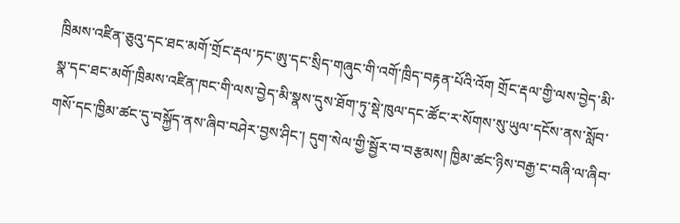ཁྲིམས་འཛིན་ཅུའུ་དང་ཐང་མགོ་གྲོང་རྡལ་ཏང་ཨུ་དང་སྲིད་གཞུང་གི་འགོ་ཁྲིད་བརྟན་པོའི་འོག གྲོང་རྡལ་གྱི་ལས་བྱེད་མི་སྣ་དང་ཐང་མགོ་ཁྲིམས་འཛིན་ཁང་གི་ལས་བྱེད་མི་སྣས་དུས་ཐོག་ཏུ་སྡེ་ཁུལ་དང་ཚོང་ར་སོགས་སུ་ཡུལ་དངོས་ནས་སློབ་གསོ་དང་ཁྱིམ་ཚང་དུ་བསྐྱོད་ནས་ཞིབ་བཤེར་བྱས་ཤིང་། དུག་སེལ་གྱི་སྦྱོར་བ་བརྩམས། ཁྱིམ་ཚང་ཉིས་བརྒྱ་ང་བཞི་ལ་ཞིབ་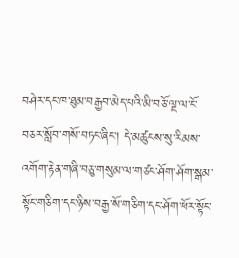བཤེར་དང་ཁ་ཐུམ་བརྒྱབ་མེད་པའི་མི་བཅོ་ལྔ་ལ་ངོ་བཅར་སློབ་གསོ་བཏང་ཞིང་། དེ་མཚུངས་སུ་རིམས་འགོག་རྟེན་གཞི་བཅུ་གསུམ་ལ་གཙང་ཤོག་ཤོག་སྒམ་སྟོང་གཅིག་དང་ཉིས་བརྒྱ་སོ་གཅིག་དང་ཤོག་ཕོར་སྟོང་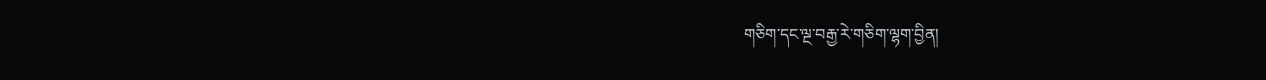གཅིག་དང་ལྔ་བརྒྱ་རེ་གཅིག་ལྷག་བྱིན།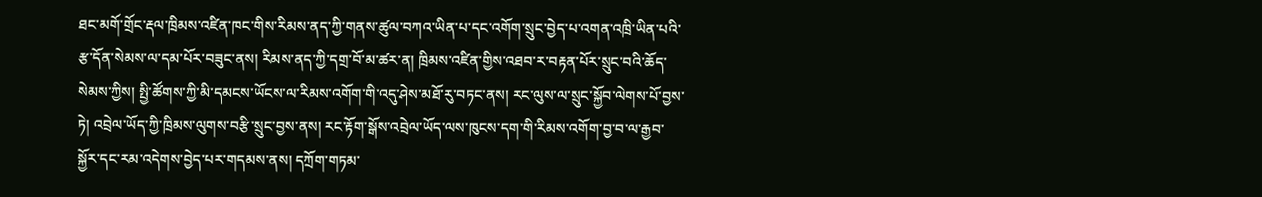ཐང་མགོ་གྲོང་རྡལ་ཁྲིམས་འཛིན་ཁང་གིས་རིམས་ནད་ཀྱི་གནས་ཚུལ་བཀའ་ཡིན་པ་དང་འགོག་སྲུང་བྱེད་པ་འགན་འཁྲི་ཡིན་པའི་རྩ་དོན་སེམས་ལ་དམ་པོར་བཟུང་ནས། རིམས་ནད་ཀྱི་དགྲ་བོ་མ་ཚར་ན། ཁྲིམས་འཛིན་གྱིས་འཐབ་ར་བརྟན་པོར་སྲུང་བའི་ཆོད་སེམས་ཀྱིས། སྤྱི་ཚོགས་ཀྱི་མི་དམངས་ཡོངས་ལ་རིམས་འགོག་གི་འདུ་ཤེས་མཐོ་རུ་བཏང་ནས། རང་ལུས་ལ་སྲུང་སྐྱོབ་ལེགས་པོ་བྱས་ཏེ། འབྲེལ་ཡོད་ཀྱི་ཁྲིམས་ལུགས་བརྩི་སྲུང་བྱས་ནས། རང་རྟོག་སྒོས་འབྲེལ་ཡོད་ལས་ཁུངས་དག་གི་རིམས་འགོག་བྱ་བ་ལ་རྒྱབ་སྐྱོར་དང་རམ་འདེགས་བྱེད་པར་གདམས་ནས། དཀྲོག་གཏམ་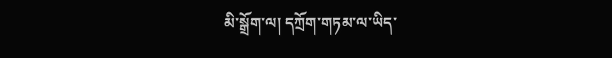མི་སྒྲོག་ལ། དཀྲོག་གཏམ་ལ་ཡིད་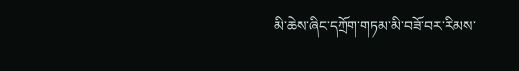མི་ཆེས་ཞིང་དཀྲོག་གཏམ་མི་བཟོ་བར་རིམས་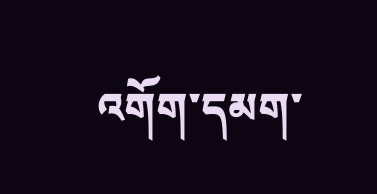འགོག་དམག་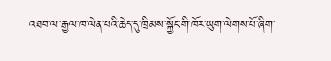འཐབ་ལ་རྒྱལ་ཁ་ལེན་པའི་ཆེད་དུ་ཁྲིམས་སྐྱོང་གི་ཁོར་ཡུག་ལེགས་པོ་ཞིག་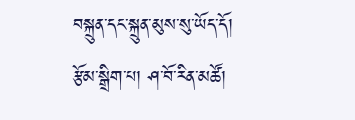བསྐྲུན་དང་སྐྲུན་མུས་སུ་ཡོད་དོ།
རྩོམ་སྒྲིག་པ། ཤ་བོ་རིན་མཚོ།